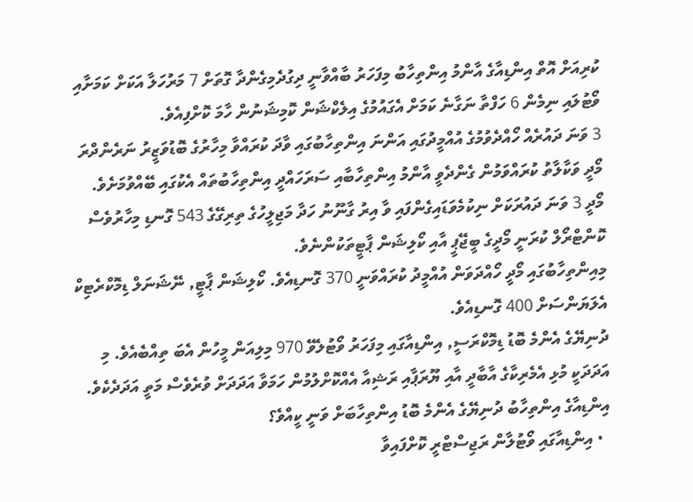ކުރިއަށް އޮތް އިންޑިއާގެ އާންމު އިންތިހާބު މިފަހަރު ބާއްވާނީ ދިގުދެމިގެންދާ ގޮތަށް 7 މަރުހަލާ އަކަށް ކަމަށާއި ވޯޓުލައި ނިމެން 6 ހަފްތާ ނަގާނެ ކަމަށް އެގައުމުގެ އިލެކްޝަން ކޮމިޝަނުން ހާމަ ކޮށްފިއެވެ.
3 ވަނަ ދައުރެއް ހޯއްދެވުމުގެ އުއްމީދުގައި އަންނަ އިންތިހާބުގައި ވާދަ ކުރައްވާ މިހާރުގެ ބޮޑުވަޒީރު ނަރެންދްރަ މޯދީ ވަކާލާތު ކުރައްވަމުން ގެންދެވީ އާންމު އިންތިހާބާއި ސަރަހައްދީ އިންތިހާބުތައް އެކުގައި ބޭއްވުމަށެވެ.
މޯދީ 3 ވަނަ ދައުރަކަށް ނިކުމެވަޑައިގެންފައި ވާ އިރު ގާނޫނު ހަދާ މަޖިލީހުގެ ތިރިގޭގެ 543 ގޮނޑި މިހާރުވެސް ކޮންޓްރޯލް ކުރަނީ މޯދީގެ ބީޖޭޕީ އާއި ކޯލިޝަން ޕާޓީތަކުންނެވެ.
މިއިންތިހާބުގައި މޯދީ ހޯއްދަވަން އުއްމީދު ކުރައްވަނީ 370 ގޮނޑިއެވެ. ކޯލިޝަން ޕާޓީ, ނޭޝަނަލް ޑިމޮކްރެޓިކް އެލަޔަންސަށް 400 ގޮނޑިއެވެ.
ދުނިޔޭގެ އެންމެ ބޮޑު ޑިމޮކްރަސީ, އިންޑިއާގައި މިފަހަރު ވޯޓުލެވޭ 970 މިލިއަން މީހުން އެބަ ތިއްބެއެވެ. މި އަދަދަކީ މުޅި އެމެރިކާގެ އާބާދީ އާއި ޔޫރަޕާއި ރަޝިއާ އެއްކޮށްލުމުން ހަމަވާ އަދަދަށް ވުރެވެސް މަތީ އަދަދެކެވެ.
އިންޑިއާގެ އިންތިހާބު ދުނިޔޭގެ އެންމެ ބޮޑު އިންތިހާބަށް ވަނީ ކީއްވެ؟
  • އިންޑިއާގައި ވޯޓުލާން ރަޖިސްޓްރީ ކޮށްފައިވާ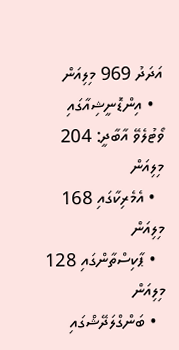އަދަދު 969 މިލިއަން
  • އިންޑޮނީޝިއާގައި ވޯޓުލެވޭ އާބާދީ: 204 މިލިއަން
  • އެމެރިކާގައި 168 މިލިއަން
  • ޕާކިސްތާންގައި 128 މިލިއަން
  • ބަންގްލަދޭޝްގައި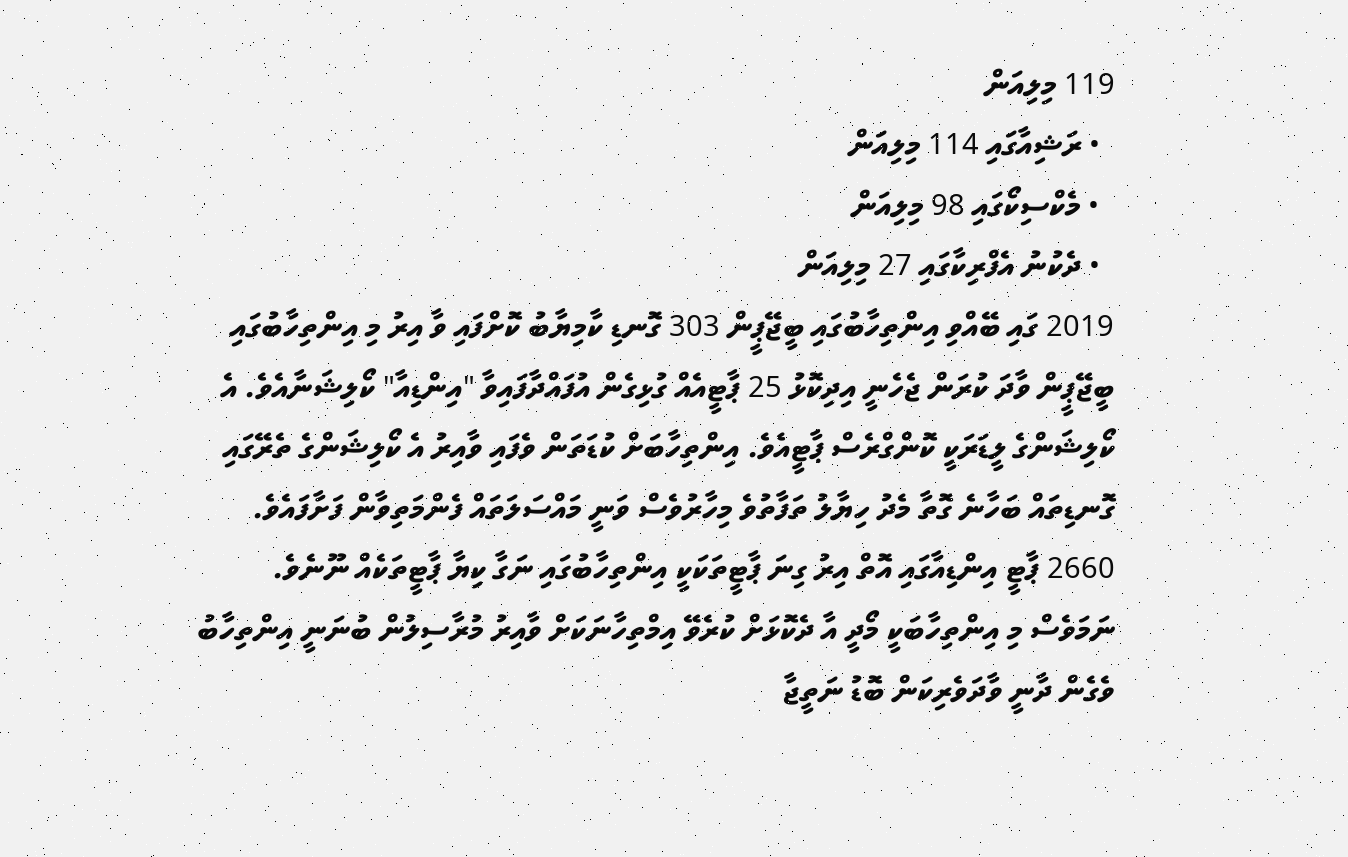119 މިލިއަން
  • ރަޝިއާގައި 114 މިލިއަން
  • މެކްސިކޯގައި 98 މިލިއަން
  • ދެކުނު އެފްރިކާގައި 27 މިލިއަން
2019 ގައި ބޭއްވި އިންތިހާބުގައި ބީޖޭޕީން 303 ގޮނޑި ކާމިޔާބު ކޮށްފައި ވާ އިރު މި އިންތިހާބުގައި ބީޖޭޕީން ވާދަ ކުރަން ޖެހެނީ އިދިކޮޅު 25 ޕާޓީއެއް ގުޅިގެން އުފައްދާފައިވާ "އިންޑިއާ" ކޯލިޝަނާއެވެ. އެ ކޯލިޝަންގެ ލީޑަރަކީ ކޮންގްރެސް ޕާޓީއެވެ. އިންތިހާބަށް ކުޑަތަން ވެފައި ވާއިރު އެ ކޯލިޝަންގެ ތެރޭގައި ގޮނޑިތައް ބަހާނެ ގޮތާ މެދު ހިޔާލު ތަފާތުވެ މިހާރުވެސް ވަނީ މައްސަލަތައް ފެންމަތިވާން ފަށާފައެވެ.
2660 ޕާޓީ އިންޑިއާގައި އޮތް އިރު ގިނަ ޕާޓީތަކަކީ އިންތިހާބުގައި ނަގާ ކިޔާ ޕާޓީތަކެއް ނޫނެވެ. ނަމަވެސް މި އިންތިހާބަކީ މޯދީ އާ ދެކޮޅަށް ކުރެވޭ އިމްތިހާނަކަށް ވާއިރު މުރާސިލުން ބުނަނީ އިންތިހާބު ވެގެން ދާނީ ވާދަވެރިކަން ބޮޑު ނަތީޖާ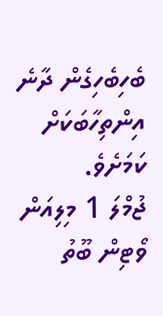ބެހިބެހިގެން ދާނެ އިންތިހާބަކަށް ކަމަށެވެ.
ޖުމްލަ 1 މިލިއަން ވޯޓިން ބޫތު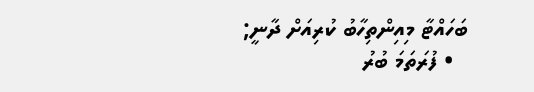ބަހައްޓާ މިއިންތިހާބު ކުރިއަށް ދާނީ;
  • ފުރަތަމަ ބުރު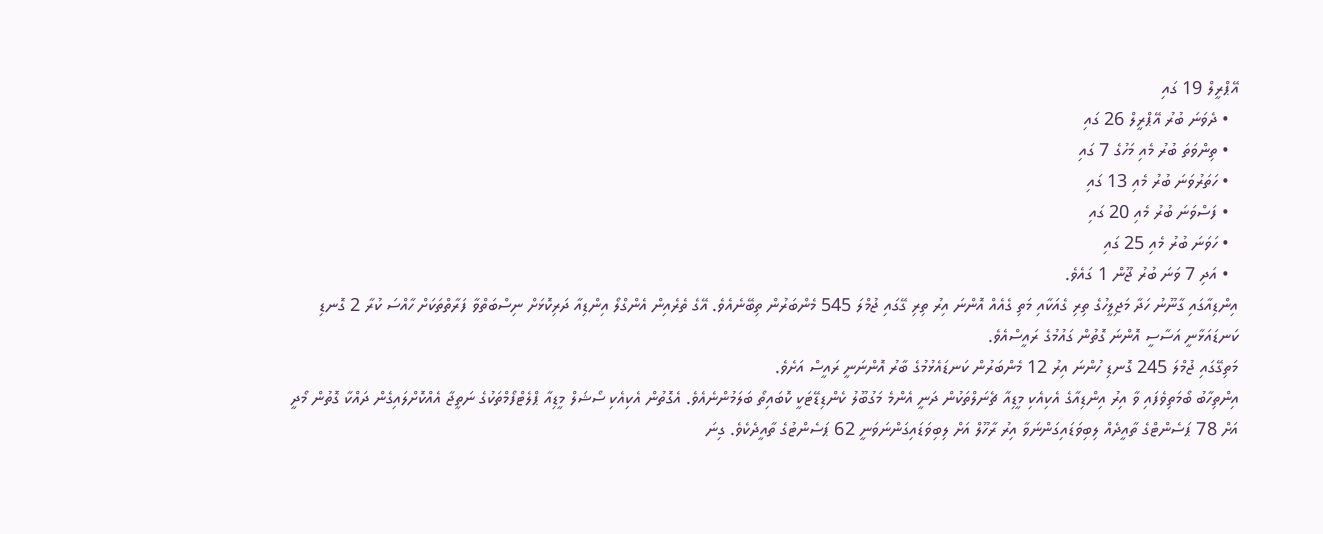އޭޕްރީލް 19 ގައި
  • ދެވަނަ ބުރު އޭޕްރީލް 26 ގައި
  • ތިންވަތަ ބުރު މެއި މަހުގެ 7 ގައި
  • ހަތަރުވަނަ ބުރު މެއި 13 ގައި
  • ފަސްވަނަ ބުރު މެއި 20 ގައި
  • ހަވަނަ ބުރު މެއި 25 ގައި
  • އަދި 7 ވަނަ ބުރު ޖޫން 1 ގައެވެ.
އިންޑިއާގައި ގާނޫނު ހަދާ މަޖިލީހުގެ ތިރި ގެއަކާއި މަތި ގެއެއް އޮންނަ އިރު ތިރި ގޭގައި ޖުމްލަ 545 މެންބަރުން ތިބޭނެއެވެ. އޭގެ ތެރެއިން އެންގްލޯ އިންޑިއާ ދަރިކޮޅަށް ނިސްބަތްވާ ފަރާތްތަކަށް ހާއްސަ ކުރާ 2 ގޮނޑި ކަނޑައަޅާނީ އަސާސީ އޮންނަ ގޮތުން ގައުމުގެ ރައީސްއެވެ.
މަތިގޭގައި ޖުމްލަ 245 ގޮނޑި ހުންނަ އިރު 12 މެންބަރުން ކަނޑައެޅުމުގެ ބާރު އޮންނަނީ ރައީސް އަށެވެ.
އިންތިހާބު ބޯމަތިވެފައި ވާ އިރު އިންޑިއާގެ އެކިއެކި މީޑިއާ ޗެނަލްތަކުން ދަނީ އެންމެ މަގުބޫލު ކެންޑިޑޭޓަކީ ކޮބައިތޯ ބަލަމުންނެއެވެ. އެގޮތުން އެކިއެކި ސޯޝަލް މީޑިއާ ޕްލެޓްފޯމްތަކުގެ ނަތީޖާ އެއްކޮށްލައިގެން ދައްކާ ގޮތުން މޯދީ އަށް 78 ޕަސެންޓްގެ ތާއީދެއް ލިބިވަޑައިގަންނަވާ އިރު ރާހޫލް އަށް ލިބިވަޑައިގަންނަވަނީ 62 ޕަސެންޓުގެ ތާއީދެކެވެ. ގިނަ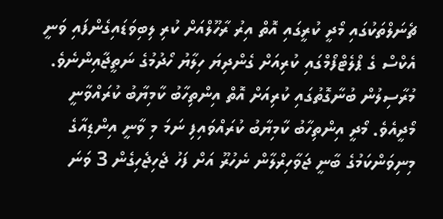ޗެނަލްތަކުގައި މޯދީ ކުރީގައި އޮތް އިރު ރާހޫލްއަށް ކުރި ލިބިވަޑައިގެންފައި ވަނީ އެކްސް ގެ ޕްލެޓްފޯމްގައި ކުރިއަށް ގެންދިޔަ ހިލާޔު ހޯދުމުގެ ނަތީޖާއިންނެވެ.
މުރާސިލުން ބުނާގޮތުގައި ކުރިއަށް އޮތް އިންތިހާބު ކާމިޔާބު ކުރައްވާނީ މޯދީއެވެ. މޯދީ އިންތިހާބު ކާމިޔާބު ކުރައްވައިފި ނަމަ މި ވާނީ އިންޑިއާގެ މިނިވަންކަމުގެ ބާނީ ޖަވާހިރްލާން ނެހުރޫ އަށް ފަހު ޖެހިޖެހިގެން 3 ވަނަ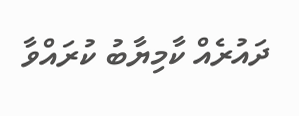ދައުރެއް ކާމިޔާބު ކުރައްވާ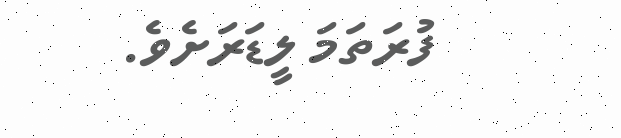ފުރަތަމަ ލީޑަރަށެވެ.